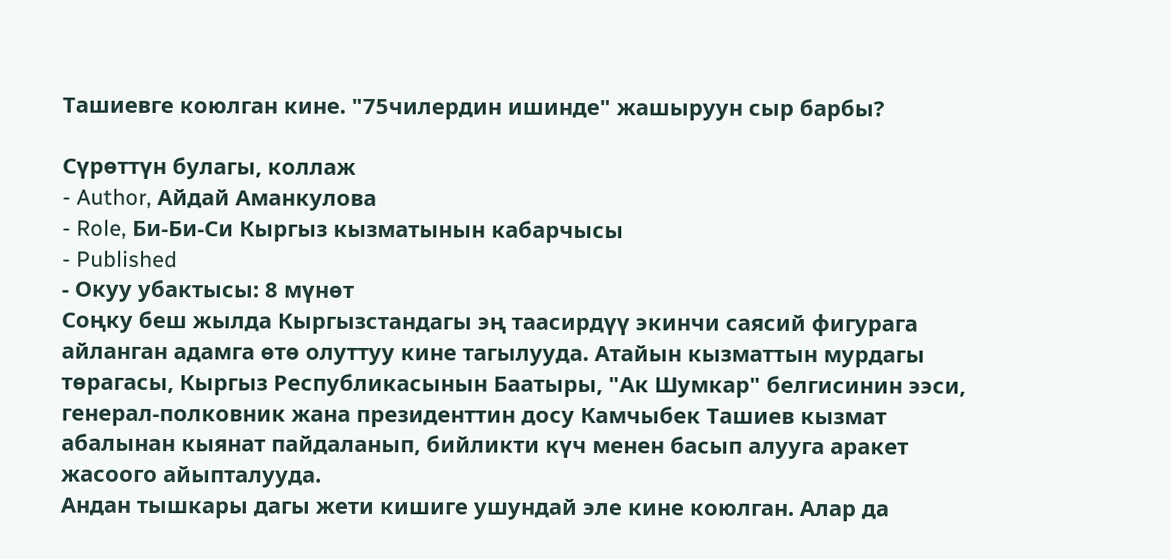Ташиевге коюлган кине. "75чилердин ишинде" жашыруун сыр барбы?

Сүрөттүн булагы, коллаж
- Author, Айдай Аманкулова
- Role, Би-Би-Си Кыргыз кызматынын кабарчысы
- Published
- Окуу убактысы: 8 мүнөт
Соңку беш жылда Кыргызстандагы эң таасирдүү экинчи саясий фигурага айланган адамга өтө олуттуу кине тагылууда. Атайын кызматтын мурдагы төрагасы, Кыргыз Республикасынын Баатыры, "Ак Шумкар" белгисинин ээси, генерал-полковник жана президенттин досу Камчыбек Ташиев кызмат абалынан кыянат пайдаланып, бийликти күч менен басып алууга аракет жасоого айыпталууда.
Андан тышкары дагы жети кишиге ушундай эле кине коюлган. Алар да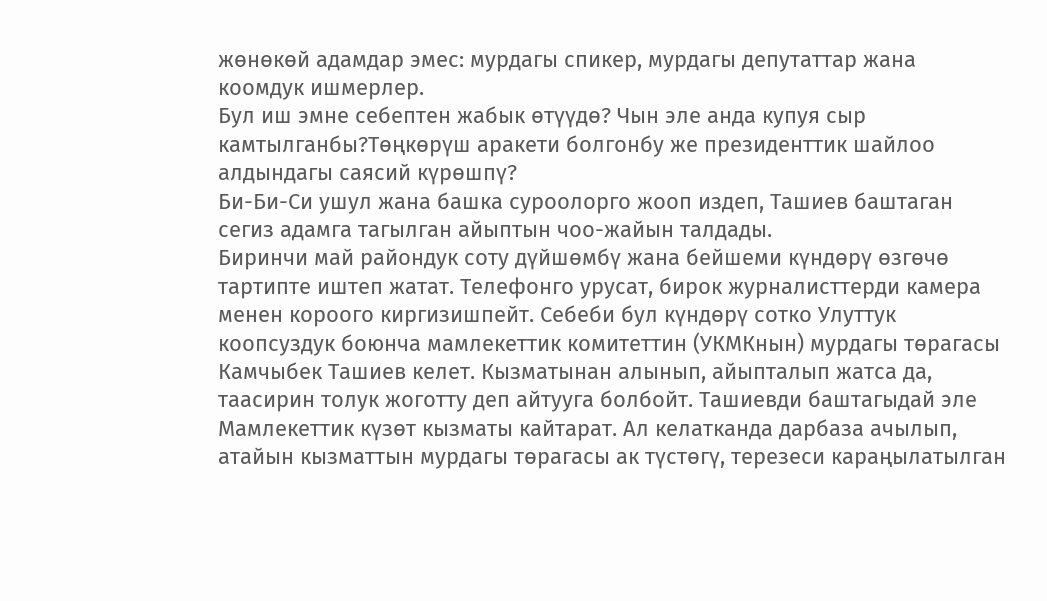жөнөкөй адамдар эмес: мурдагы спикер, мурдагы депутаттар жана коомдук ишмерлер.
Бул иш эмне себептен жабык өтүүдө? Чын эле анда купуя сыр камтылганбы?Төңкөрүш аракети болгонбу же президенттик шайлоо алдындагы саясий күрөшпү?
Би-Би-Си ушул жана башка суроолорго жооп издеп, Ташиев баштаган сегиз адамга тагылган айыптын чоо-жайын талдады.
Биринчи май райондук соту дүйшөмбү жана бейшеми күндөрү өзгөчө тартипте иштеп жатат. Телефонго урусат, бирок журналисттерди камера менен короого киргизишпейт. Себеби бул күндөрү сотко Улуттук коопсуздук боюнча мамлекеттик комитеттин (УКМКнын) мурдагы төрагасы Камчыбек Ташиев келет. Кызматынан алынып, айыпталып жатса да, таасирин толук жоготту деп айтууга болбойт. Ташиевди баштагыдай эле Мамлекеттик күзөт кызматы кайтарат. Ал келатканда дарбаза ачылып, атайын кызматтын мурдагы төрагасы ак түстөгү, терезеси караңылатылган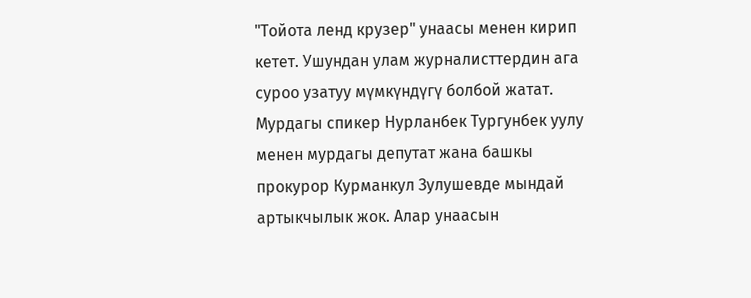"Тойота ленд крузер" унаасы менен кирип кетет. Ушундан улам журналисттердин ага суроо узатуу мүмкүндүгү болбой жатат.
Мурдагы спикер Нурланбек Тургунбек уулу менен мурдагы депутат жана башкы прокурор Курманкул Зулушевде мындай артыкчылык жок. Алар унаасын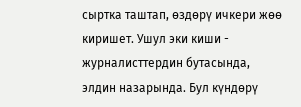сыртка таштап, өздөрү ичкери жөө киришет. Ушул эки киши - журналисттердин бутасында, элдин назарында. Бул күндөрү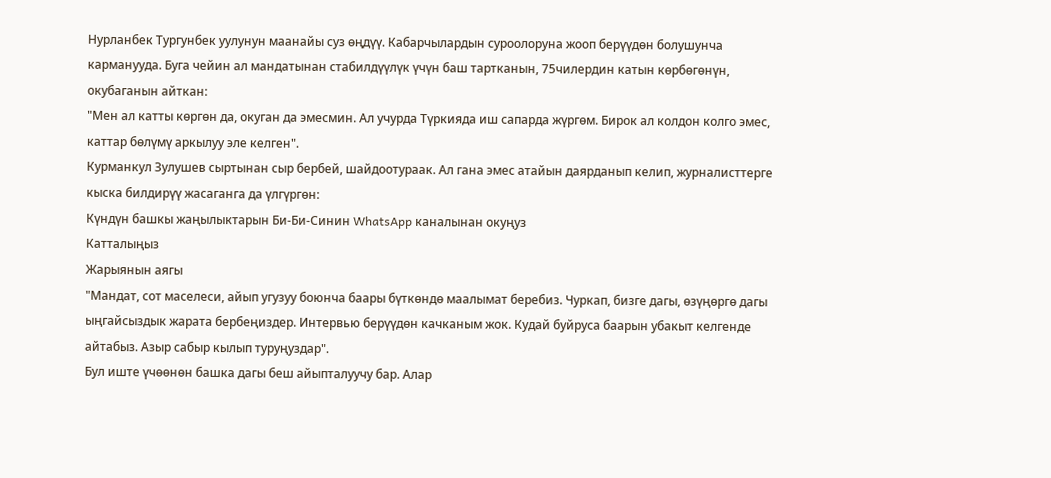Нурланбек Тургунбек уулунун маанайы суз өңдүү. Кабарчылардын суроолоруна жооп берүүдөн болушунча карманууда. Буга чейин ал мандатынан стабилдүүлүк үчүн баш тартканын, 75чилердин катын көрбөгөнүн, окубаганын айткан:
"Мен ал катты көргөн да, окуган да эмесмин. Ал учурда Түркияда иш сапарда жүргөм. Бирок ал колдон колго эмес, каттар бөлүмү аркылуу эле келген".
Курманкул Зулушев сыртынан сыр бербей, шайдоотураак. Ал гана эмес атайын даярданып келип, журналисттерге кыска билдирүү жасаганга да үлгүргөн:
Күндүн башкы жаңылыктарын Би-Би-Синин WhatsApp каналынан окуңуз
Катталыңыз
Жарыянын аягы
"Мандат, сот маселеси, айып угузуу боюнча баары бүткөндө маалымат беребиз. Чуркап, бизге дагы, өзүңөргө дагы ыңгайсыздык жарата бербеңиздер. Интервью берүүдөн качканым жок. Кудай буйруса баарын убакыт келгенде айтабыз. Азыр сабыр кылып туруңуздар".
Бул иште үчөөнөн башка дагы беш айыпталуучу бар. Алар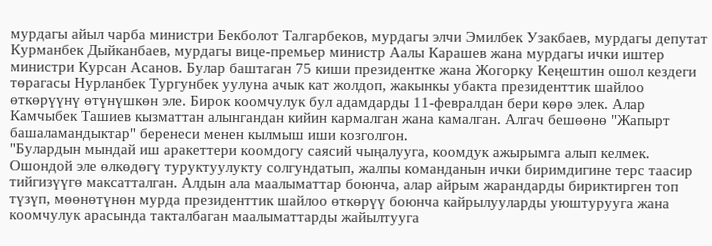мурдагы айыл чарба министри Бекболот Талгарбеков, мурдагы элчи Эмилбек Узакбаев, мурдагы депутат Курманбек Дыйканбаев, мурдагы вице-премьер министр Аалы Карашев жана мурдагы ички иштер министри Курсан Асанов. Булар баштаган 75 киши президентке жана Жогорку Кеңештин ошол кездеги төрагасы Нурланбек Тургунбек уулуна ачык кат жолдоп, жакынкы убакта президенттик шайлоо өткөрүүнү өтүнүшкөн эле. Бирок коомчулук бул адамдарды 11-февралдан бери көрө элек. Алар Камчыбек Ташиев кызматтан алынгандан кийин кармалган жана камалган. Алгач бешөөнө "Жапырт башаламандыктар" беренеси менен кылмыш иши козголгон.
"Булардын мындай иш аракеттери коомдогу саясий чыңалууга, коомдук ажырымга алып келмек. Ошондой эле өлкөдөгү туруктуулукту солгундатып, жалпы команданын ички биримдигине терс таасир тийгизүүгө максатталган. Алдын ала маалыматтар боюнча, алар айрым жарандарды бириктирген топ түзүп, мөөнөтүнөн мурда президенттик шайлоо өткөрүү боюнча кайрылууларды уюштурууга жана коомчулук арасында такталбаган маалыматтарды жайылтууга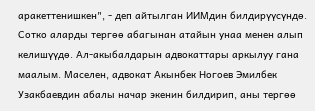аракеттенишкен", - деп айтылган ИИМдин билдирүүсүндө.
Сотко аларды тергөө абагынан атайын унаа менен алып келишүүдө. Ал-акыбалдарын адвокаттары аркылуу гана маалым. Маселен, адвокат Акынбек Ногоев Эмилбек Узакбаевдин абалы начар экенин билдирип, аны тергөө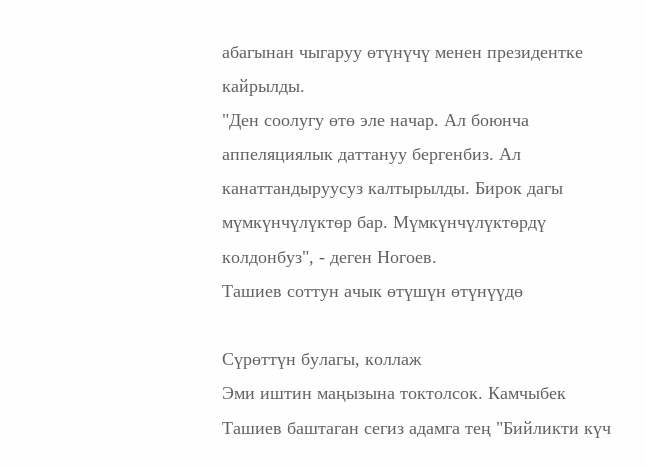абагынан чыгаруу өтүнүчү менен президентке кайрылды.
"Ден соолугу өтө эле начар. Ал боюнча аппеляциялык даттануу бергенбиз. Ал канаттандыруусуз калтырылды. Бирок дагы мүмкүнчүлүктөр бар. Мүмкүнчүлүктөрдү колдонбуз", - деген Ногоев.
Ташиев соттун ачык өтүшүн өтүнүүдө

Сүрөттүн булагы, коллаж
Эми иштин маңызына токтолсок. Камчыбек Ташиев баштаган сегиз адамга тең "Бийликти күч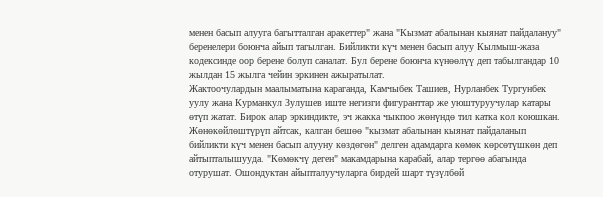менен басып алууга багытталган аракеттер" жана "Кызмат абалынан кыянат пайдалануу" беренелери боюнча айып тагылган. Бийликти күч менен басып алуу Кылмыш-жаза кодексинде оор берене болуп саналат. Бул берене боюнча күнөөлүү деп табылгандар 10 жылдан 15 жылга чейин эркинен ажыратылат.
Жактоочулардын маалыматына караганда, Камчыбек Ташиев, Нурланбек Тургунбек уулу жана Курманкул Зулушев иште негизги фигуранттар же уюштуруучулар катары өтүп жатат. Бирок алар эркиндикте, эч жакка чыкпоо жөнүндө тил катка кол коюшкан. Жөнөкөйлөштүрүп айтсак, калган бешөө "кызмат абалынан кыянат пайдаланып бийликти күч менен басып алууну көздөгөн" делген адамдарга көмөк көрсөтүшкөн деп айтыпталышууда. "Көмөкчү деген" макамдарына карабай, алар тергөө абагында отурушат. Ошондуктан айыпталуучуларга бирдей шарт түзүлбөй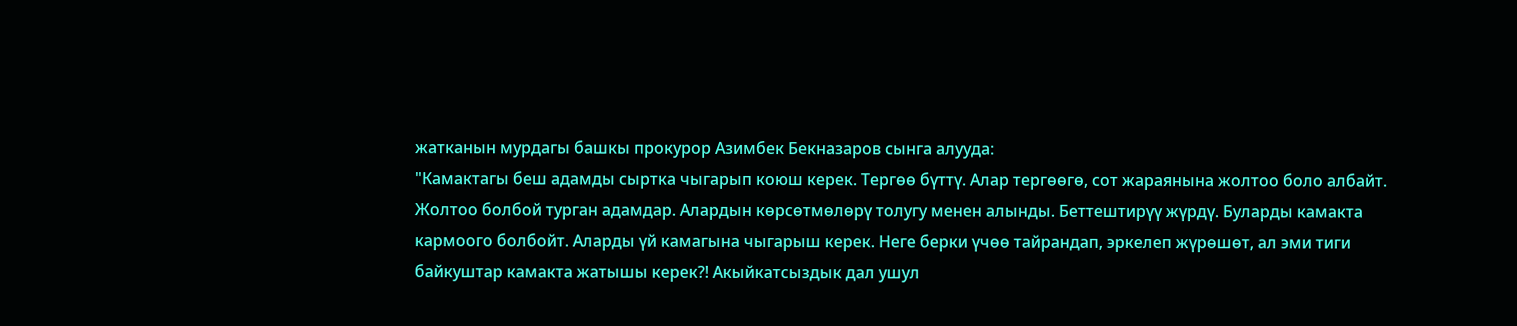жатканын мурдагы башкы прокурор Азимбек Бекназаров сынга алууда:
"Камактагы беш адамды сыртка чыгарып коюш керек. Тергөө бүттү. Алар тергөөгө, сот жараянына жолтоо боло албайт. Жолтоо болбой турган адамдар. Алардын көрсөтмөлөрү толугу менен алынды. Беттештирүү жүрдү. Буларды камакта кармоого болбойт. Аларды үй камагына чыгарыш керек. Неге берки үчөө тайрандап, эркелеп жүрөшөт, ал эми тиги байкуштар камакта жатышы керек?! Акыйкатсыздык дал ушул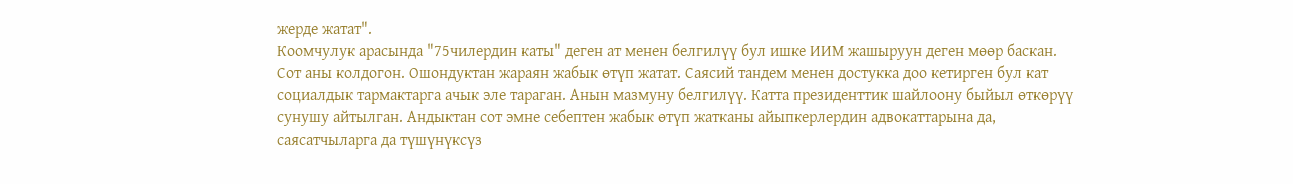жерде жатат".
Коомчулук арасында "75чилердин каты" деген ат менен белгилүү бул ишке ИИМ жашыруун деген мөөр баскан. Сот аны колдогон. Ошондуктан жараян жабык өтүп жатат. Cаясий тандем менен достукка доо кетирген бул кат социалдык тармактарга ачык эле тараган. Анын мазмуну белгилүү. Катта президенттик шайлоону быйыл өткөрүү сунушу айтылган. Андыктан сот эмне себептен жабык өтүп жатканы айыпкерлердин адвокаттарына да, саясатчыларга да түшүнүксүз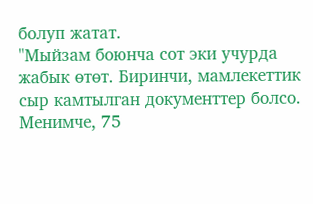болуп жатат.
"Мыйзам боюнча сот эки учурда жабык өтөт. Биринчи, мамлекеттик сыр камтылган документтер болсо. Менимче, 75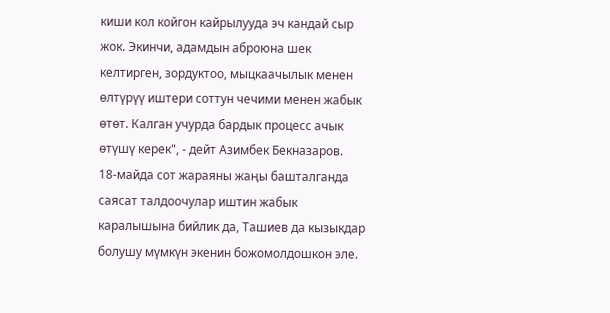киши кол койгон кайрылууда эч кандай сыр жок. Экинчи, адамдын аброюна шек келтирген, зордуктоо, мыцкаачылык менен өлтүрүү иштери соттун чечими менен жабык өтөт. Калган учурда бардык процесс ачык өтүшү керек", - дейт Азимбек Бекназаров.
18-майда сот жараяны жаңы башталганда саясат талдоочулар иштин жабык каралышына бийлик да, Ташиев да кызыкдар болушу мүмкүн экенин божомолдошкон эле.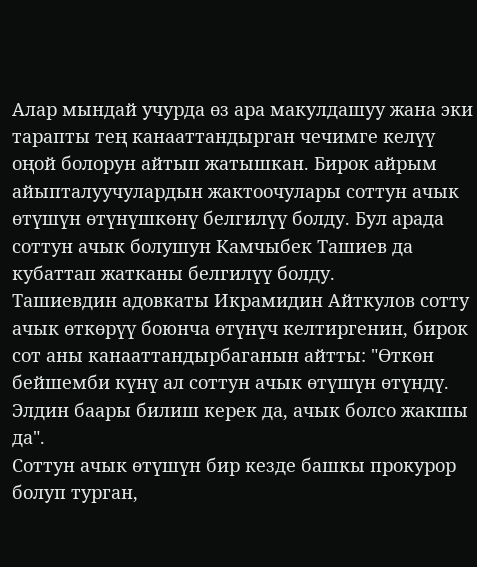Алар мындай учурда өз ара макулдашуу жана эки тарапты тең канааттандырган чечимге келүү оңой болорун айтып жатышкан. Бирок айрым айыпталуучулардын жактоочулары соттун ачык өтүшүн өтүнүшкөнү белгилүү болду. Бул арада соттун ачык болушун Камчыбек Ташиев да кубаттап жатканы белгилүү болду.
Ташиевдин адовкаты Икрамидин Айткулов сотту ачык өткөрүү боюнча өтүнүч келтиргенин, бирок сот аны канааттандырбаганын айтты: "Өткөн бейшемби күнү ал соттун ачык өтүшүн өтүндү. Элдин баары билиш керек да, ачык болсо жакшы да".
Соттун ачык өтүшүн бир кезде башкы прокурор болуп турган,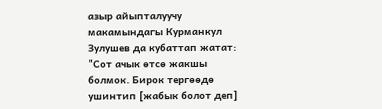азыр айыпталуучу макамындагы Курманкул Зулушев да кубаттап жатат:
"Сот ачык өтсө жакшы болмок. Бирок тергөөдө ушинтип [жабык болот деп]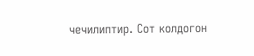чечилиптир. Сот колдогон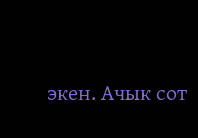экен. Ачык сот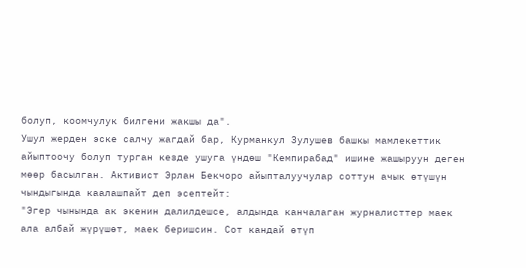болуп, коомчулук билгени жакшы да".
Ушул жерден эске салчу жагдай бар, Курманкул Зулушев башкы мамлекеттик айыптоочу болуп турган кезде ушуга үндөш "Кемпирабад" ишине жашыруун деген мөөр басылган. Активист Эрлан Бекчоро айыпталуучулар соттун ачык өтүшүн чындыгында каалашпайт деп эсептейт:
"Эгер чынында ак экенин далилдешсе, алдында канчалаган журналисттер маек ала албай жүрүшөт, маек беришсин. Сот кандай өтүп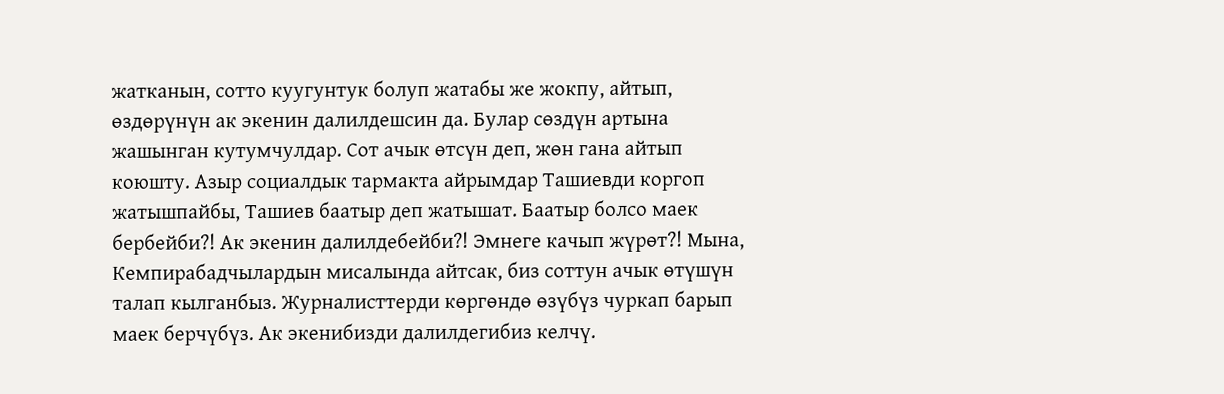жатканын, сотто куугунтук болуп жатабы же жокпу, айтып, өздөрүнүн ак экенин далилдешсин да. Булар сөздүн артына жашынган кутумчулдар. Сот ачык өтсүн деп, жөн гана айтып коюшту. Азыр социалдык тармакта айрымдар Ташиевди коргоп жатышпайбы, Ташиев баатыр деп жатышат. Баатыр болсо маек бербейби?! Ак экенин далилдебейби?! Эмнеге качып жүрөт?! Мына, Кемпирабадчылардын мисалында айтсак, биз соттун ачык өтүшүн талап кылганбыз. Журналисттерди көргөндө өзүбүз чуркап барып маек берчүбүз. Ак экенибизди далилдегибиз келчү.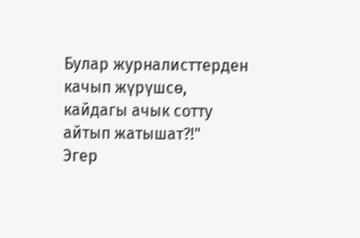Булар журналисттерден качып жүрүшсө, кайдагы ачык сотту айтып жатышат?!"
Эгер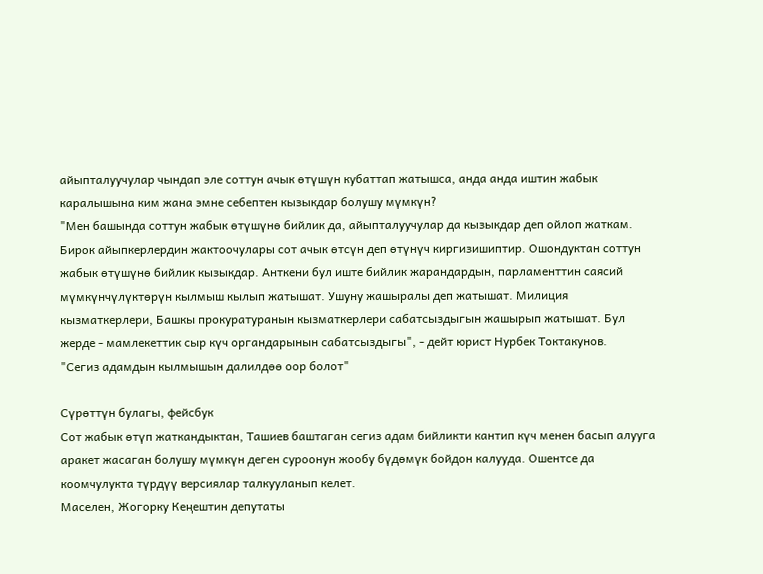айыпталуучулар чындап эле соттун ачык өтүшүн кубаттап жатышса, анда анда иштин жабык каралышына ким жана эмне себептен кызыкдар болушу мүмкүн?
"Мен башында соттун жабык өтүшүнө бийлик да, айыпталуучулар да кызыкдар деп ойлоп жаткам. Бирок айыпкерлердин жактоочулары сот ачык өтсүн деп өтүнүч киргизишиптир. Ошондуктан соттун жабык өтүшүнө бийлик кызыкдар. Анткени бул иште бийлик жарандардын, парламенттин саясий мүмкүнчүлүктөрүн кылмыш кылып жатышат. Ушуну жашыралы деп жатышат. Милиция кызматкерлери, Башкы прокуратуранын кызматкерлери сабатсыздыгын жашырып жатышат. Бул жерде - мамлекеттик сыр күч органдарынын сабатсыздыгы", - дейт юрист Нурбек Токтакунов.
"Сегиз адамдын кылмышын далилдөө оор болот"

Сүрөттүн булагы, фейсбук
Сот жабык өтүп жаткандыктан, Ташиев баштаган сегиз адам бийликти кантип күч менен басып алууга аракет жасаган болушу мүмкүн деген суроонун жообу бүдөмүк бойдон калууда. Ошентсе да коомчулукта түрдүү версиялар талкууланып келет.
Маселен, Жогорку Кеңештин депутаты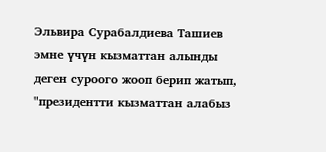Эльвира Сурабалдиева Ташиев эмне үчүн кызматтан алынды деген суроого жооп берип жатып, "президентти кызматтан алабыз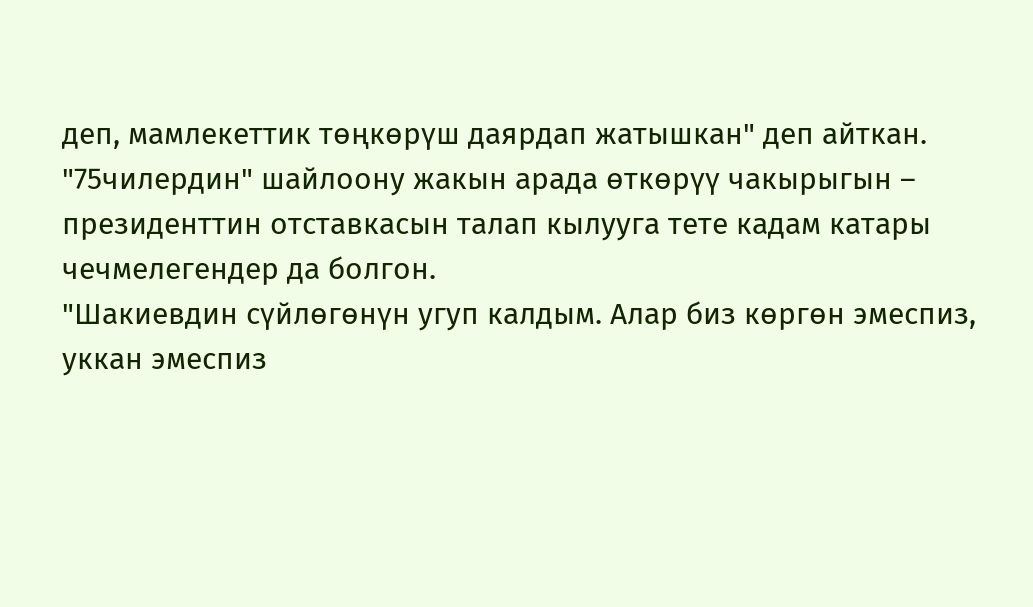деп, мамлекеттик төңкөрүш даярдап жатышкан" деп айткан.
"75чилердин" шайлоону жакын арада өткөрүү чакырыгын – президенттин отставкасын талап кылууга тете кадам катары чечмелегендер да болгон.
"Шакиевдин сүйлөгөнүн угуп калдым. Алар биз көргөн эмеспиз, уккан эмеспиз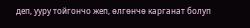деп, ууру тойгончо жеп, өлгөнчө карганат болуп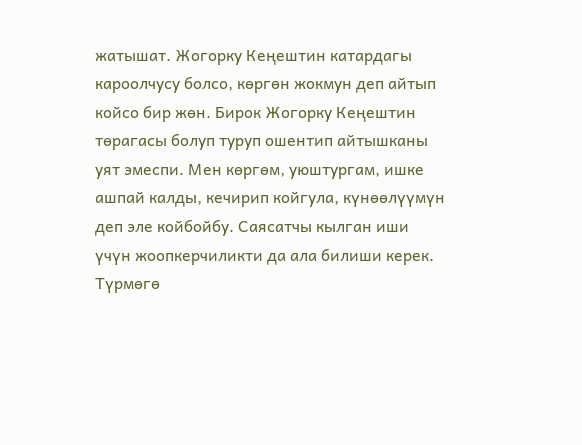жатышат. Жогорку Кеңештин катардагы кароолчусу болсо, көргөн жокмун деп айтып койсо бир жөн. Бирок Жогорку Кеңештин төрагасы болуп туруп ошентип айтышканы уят эмеспи. Мен көргөм, уюштургам, ишке ашпай калды, кечирип койгула, күнөөлүүмүн деп эле койбойбу. Саясатчы кылган иши үчүн жоопкерчиликти да ала билиши керек. Түрмөгө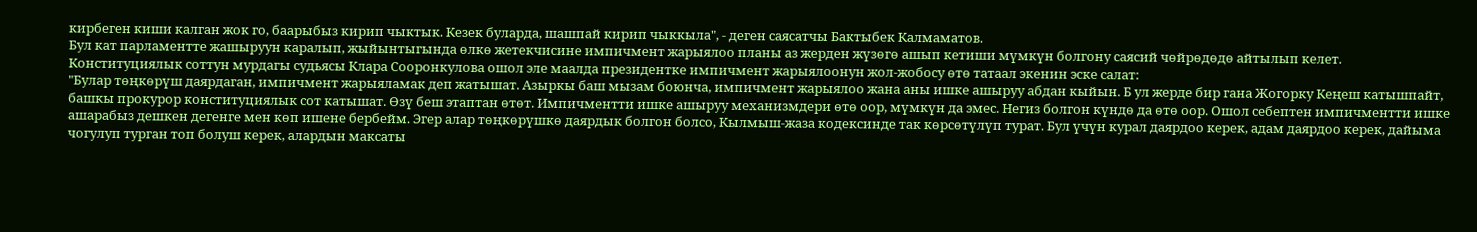кирбеген киши калган жок го, баарыбыз кирип чыктык. Кезек буларда, шашпай кирип чыккыла", - деген саясатчы Бактыбек Калмаматов.
Бул кат парламентте жашыруун каралып, жыйынтыгында өлкө жетекчисине импичмент жарыялоо планы аз жерден жүзөгө ашып кетиши мүмкүн болгону саясий чөйрөдөдө айтылып келет.
Конституциялык соттун мурдагы судьясы Клара Сооронкулова ошол эле маалда президентке импичмент жарыялоонун жол-жобосу өтө татаал экенин эске салат:
"Булар төңкөрүш даярдаган, импичмент жарыяламак деп жатышат. Азыркы баш мызам боюнча, импичмент жарыялоо жана аны ишке ашыруу абдан кыйын. Б ул жерде бир гана Жогорку Кеңеш катышпайт, башкы прокурор конституциялык сот катышат. Өзү беш этаптан өтөт. Импичментти ишке ашыруу механизмдери өтө оор, мүмкүн да эмес. Негиз болгон күндө да өтө оор. Ошол себептен импичментти ишке ашарабыз дешкен дегенге мен көп ишене бербейм. Эгер алар төңкөрүшкө даярдык болгон болсо, Кылмыш-жаза кодексинде так көрсөтүлүп турат. Бул үчүн курал даярдоо керек, адам даярдоо керек, дайыма чогулуп турган топ болуш керек, алардын максаты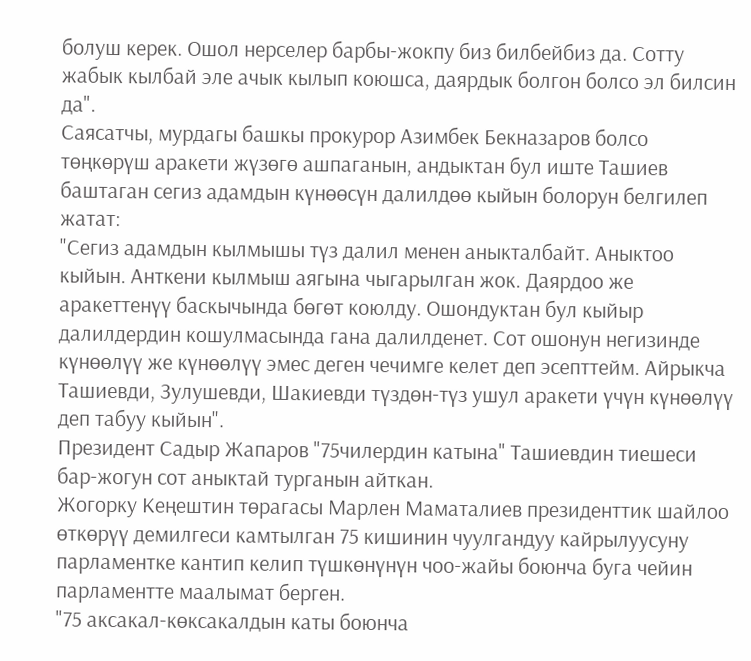болуш керек. Ошол нерселер барбы-жокпу биз билбейбиз да. Сотту жабык кылбай эле ачык кылып коюшса, даярдык болгон болсо эл билсин да".
Саясатчы, мурдагы башкы прокурор Азимбек Бекназаров болсо төңкөрүш аракети жүзөгө ашпаганын, андыктан бул иште Ташиев баштаган сегиз адамдын күнөөсүн далилдөө кыйын болорун белгилеп жатат:
"Сегиз адамдын кылмышы түз далил менен аныкталбайт. Аныктоо кыйын. Анткени кылмыш аягына чыгарылган жок. Даярдоо же аракеттенүү баскычында бөгөт коюлду. Ошондуктан бул кыйыр далилдердин кошулмасында гана далилденет. Сот ошонун негизинде күнөөлүү же күнөөлүү эмес деген чечимге келет деп эсепттейм. Айрыкча Ташиевди, Зулушевди, Шакиевди түздөн-түз ушул аракети үчүн күнөөлүү деп табуу кыйын".
Президент Садыр Жапаров "75чилердин катына" Ташиевдин тиешеси бар-жогун сот аныктай турганын айткан.
Жогорку Кеңештин төрагасы Марлен Маматалиев президенттик шайлоо өткөрүү демилгеси камтылган 75 кишинин чуулгандуу кайрылуусуну парламентке кантип келип түшкөнүнүн чоо-жайы боюнча буга чейин парламентте маалымат берген.
"75 аксакал-көксакалдын каты боюнча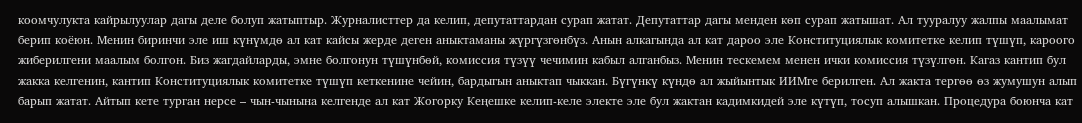коомчулукта кайрылуулар дагы деле болуп жатыптыр. Журналисттер да келип, депутаттардан сурап жатат. Депутаттар дагы менден көп сурап жатышат. Ал тууралуу жалпы маалымат берип коёюн. Менин биринчи эле иш күнүмдө ал кат кайсы жерде деген аныктаманы жүргүзгөнбүз. Анын алкагында ал кат дароо эле Конституциялык комитетке келип түшүп, кароого жиберилгени маалым болгон. Биз жагдайларды, эмне болгонун түшүнбөй, комиссия түзүү чечимин кабыл алганбыз. Менин тескемем менен ички комиссия түзүлгөн. Кагаз кантип бул жакка келгенин, кантип Конституциялык комитетке түшүп кеткенине чейин, бардыгын аныктап чыккан. Бүгүнкү күндө ал жыйынтык ИИМге берилген. Ал жакта тергөө өз жумушун алып барып жатат. Айтып кете турган нерсе – чын-чынына келгенде ал кат Жогорку Кеңешке келип-келе электе эле бул жактан кадимкидей эле күтүп, тосуп алышкан. Процедура боюнча кат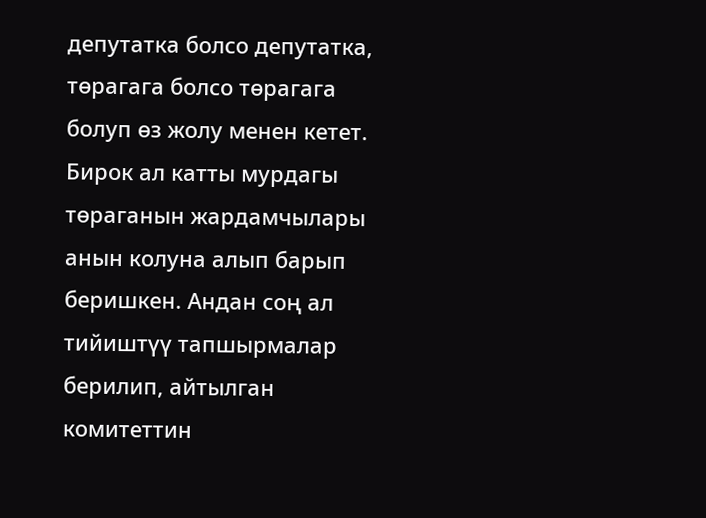депутатка болсо депутатка, төрагага болсо төрагага болуп өз жолу менен кетет. Бирок ал катты мурдагы төраганын жардамчылары анын колуна алып барып беришкен. Андан соң ал тийиштүү тапшырмалар берилип, айтылган комитеттин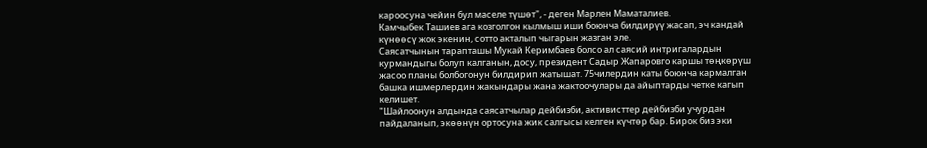кароосуна чейин бул маселе түшөт", - деген Марлен Маматалиев.
Камчыбек Ташиев ага козголгон кылмыш иши боюнча билдирүү жасап, эч кандай күнөөсү жок экенин, сотто акталып чыгарын жазган эле.
Саясатчынын тарапташы Мукай Керимбаев болсо ал саясий интригалардын курмандыгы болуп калганын, досу, президент Садыр Жапаровго каршы төңкөрүш жасоо планы болбогонун билдирип жатышат. 75чилердин каты боюнча кармалган башка ишмерлердин жакындары жана жактоочулары да айыптарды четке кагып келишет.
"Шайлоонун алдында саясатчылар дейбизби, активисттер дейбизби учурдан пайдаланып, экөөнүн ортосуна жик салгысы келген күчтөр бар. Бирок биз эки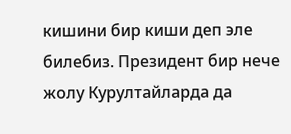кишини бир киши деп эле билебиз. Президент бир нече жолу Курултайларда да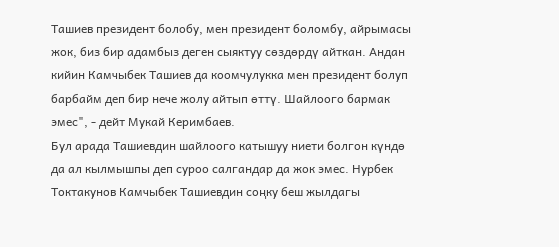Ташиев президент болобу, мен президент боломбу, айрымасы жок, биз бир адамбыз деген сыяктуу сөздөрдү айткан. Андан кийин Камчыбек Ташиев да коомчулукка мен президент болуп барбайм деп бир нече жолу айтып өттү. Шайлоого бармак эмес", - дейт Мукай Керимбаев.
Бул арада Ташиевдин шайлоого катышуу ниети болгон күндө да ал кылмышпы деп суроо салгандар да жок эмес. Нурбек Токтакунов Камчыбек Ташиевдин соңку беш жылдагы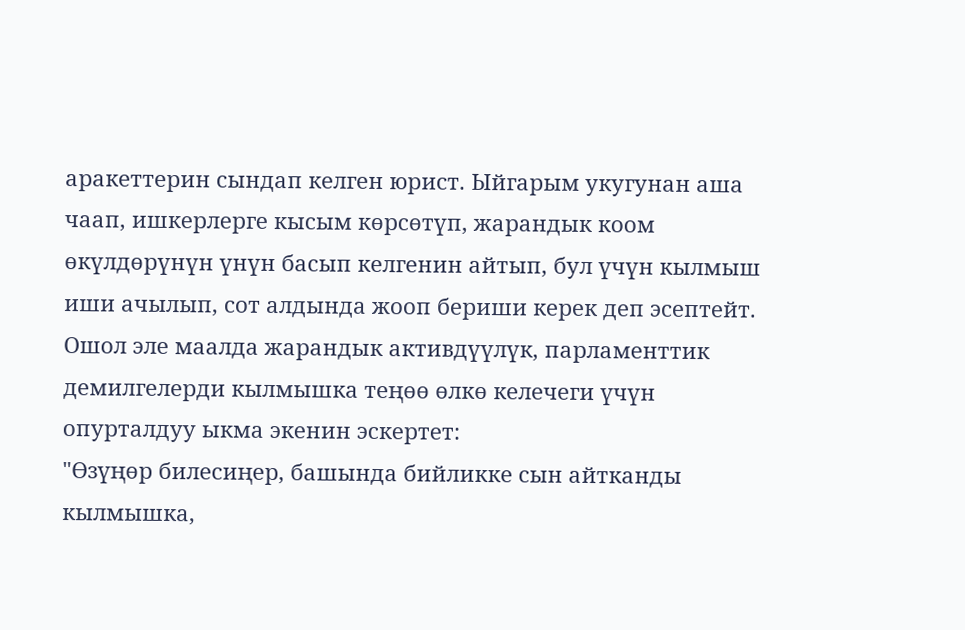аракеттерин сындап келген юрист. Ыйгарым укугунан аша чаап, ишкерлерге кысым көрсөтүп, жарандык коом өкүлдөрүнүн үнүн басып келгенин айтып, бул үчүн кылмыш иши ачылып, сот алдында жооп бериши керек деп эсептейт. Ошол эле маалда жарандык активдүүлүк, парламенттик демилгелерди кылмышка теңөө өлкө келечеги үчүн опурталдуу ыкма экенин эскертет:
"Өзүңөр билесиңер, башында бийликке сын айтканды кылмышка,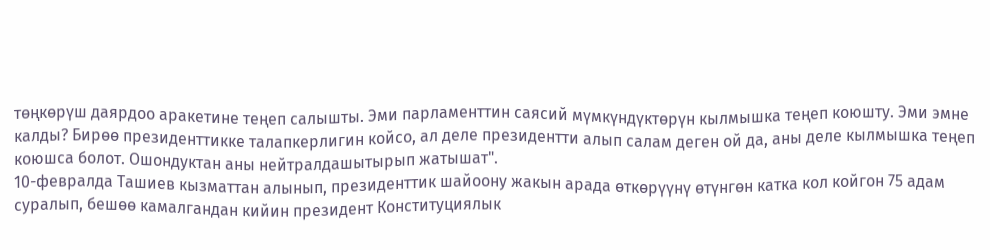төңкөрүш даярдоо аракетине теңеп салышты. Эми парламенттин саясий мүмкүндүктөрүн кылмышка теңеп коюшту. Эми эмне калды? Бирөө президенттикке талапкерлигин койсо, ал деле президентти алып салам деген ой да, аны деле кылмышка теңеп коюшса болот. Ошондуктан аны нейтралдашытырып жатышат".
10-февралда Ташиев кызматтан алынып, президенттик шайоону жакын арада өткөрүүнү өтүнгөн катка кол койгон 75 адам суралып, бешөө камалгандан кийин президент Конституциялык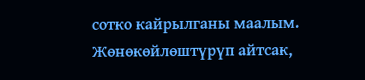сотко кайрылганы маалым.
Жөнөкөйлөштүрүп айтсак,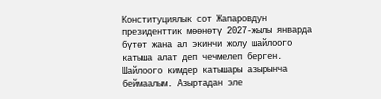Конституциялык сот Жапаровдун президенттик мөөнөтү 2027-жылы январда бүтөт жана ал экинчи жолу шайлоого катыша алат деп чечмелеп берген.
Шайлоого кимдер катышары азырынча беймаалым. Азыртадан эле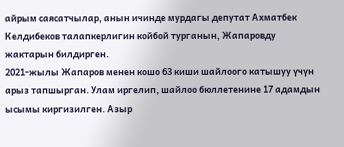айрым саясатчылар, анын ичинде мурдагы депутат Ахматбек Келдибеков талапкерлигин койбой турганын, Жапаровду жактарын билдирген.
2021-жылы Жапаров менен кошо 63 киши шайлоого катышуу үчүн арыз тапшырган. Улам иргелип, шайлоо бюллетенине 17 адамдын ысымы киргизилген. Азыр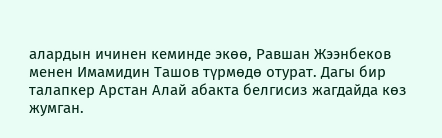алардын ичинен кеминде экөө, Равшан Жээнбеков менен Имамидин Ташов түрмөдө отурат. Дагы бир талапкер Арстан Алай абакта белгисиз жагдайда көз жумган.